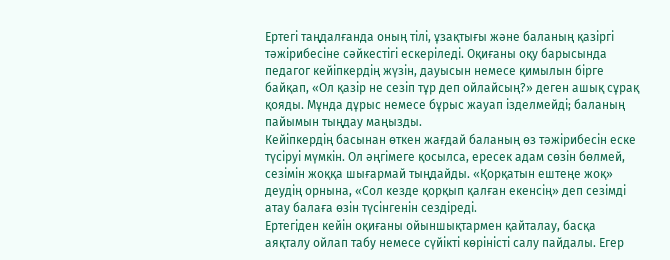Ертегі таңдалғанда оның тілі, ұзақтығы және баланың қазіргі тәжірибесіне сәйкестігі ескеріледі. Оқиғаны оқу барысында педагог кейіпкердің жүзін, дауысын немесе қимылын бірге байқап, «Ол қазір не сезіп тұр деп ойлайсың?» деген ашық сұрақ қояды. Мұнда дұрыс немесе бұрыс жауап ізделмейді; баланың пайымын тыңдау маңызды.
Кейіпкердің басынан өткен жағдай баланың өз тәжірибесін еске түсіруі мүмкін. Ол әңгімеге қосылса, ересек адам сөзін бөлмей, сезімін жоққа шығармай тыңдайды. «Қорқатын ештеңе жоқ» деудің орнына, «Сол кезде қорқып қалған екенсің» деп сезімді атау балаға өзін түсінгенін сездіреді.
Ертегіден кейін оқиғаны ойыншықтармен қайталау, басқа аяқталу ойлап табу немесе сүйікті көріністі салу пайдалы. Егер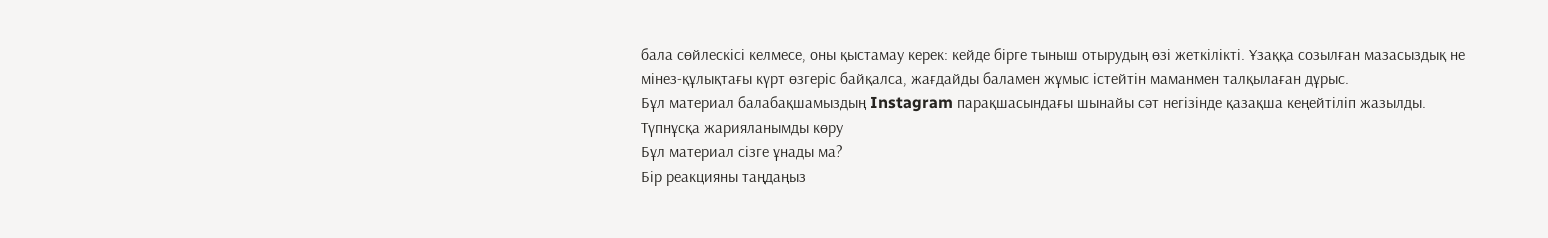бала сөйлескісі келмесе, оны қыстамау керек: кейде бірге тыныш отырудың өзі жеткілікті. Ұзаққа созылған мазасыздық не мінез-құлықтағы күрт өзгеріс байқалса, жағдайды баламен жұмыс істейтін маманмен талқылаған дұрыс.
Бұл материал балабақшамыздың Instagram парақшасындағы шынайы сәт негізінде қазақша кеңейтіліп жазылды. Түпнұсқа жарияланымды көру
Бұл материал сізге ұнады ма?
Бір реакцияны таңдаңыз